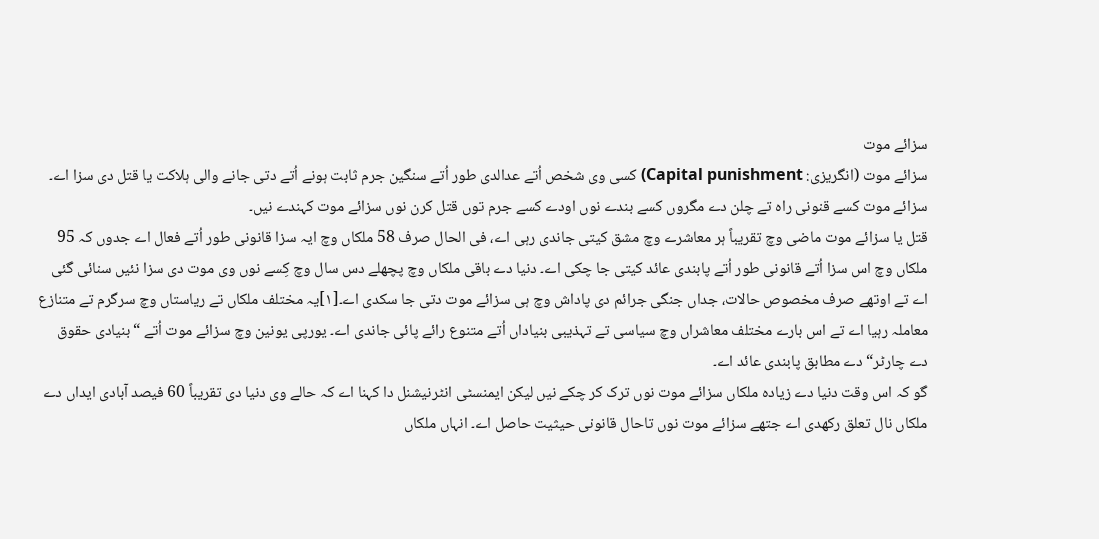سزائے موت
سزائے موت (انگریزی: Capital punishment) کسی وی شخص اُتے عدالدی طور اُتے سنگین جرم ثابت ہونے اُتے دتی جانے والی ہلاکت یا قتل دی سزا اے۔
سزائے موت کسے قنونی راہ تے چلن دے مگروں کسے بندے نوں اودے کسے جرم توں قتل کرن نوں سزائے موت کہندے نیں۔
قتل یا سزائے موت ماضی وچ تقریباً ہر معاشرے وچ مشق کيتی جاندی رہی اے، فی الحال صرف 58 ملکاں وچ ایہ سزا قانونی طور اُتے فعال اے جدوں کہ 95 ملکاں وچ اس سزا اُتے قانونی طور اُتے پابندی عائد کيتی جا چکی اے۔ دنیا دے باقی ملکاں وچ پچھلے دس سال وچ کِسے نوں وی موت دی سزا نئيں سنائی گئی اے تے اوتھے صرف مخصوص حالات، جداں جنگی جرائم دی پاداش وچ ہی سزائے موت دتی جا سکدی اے۔[۱]یہ مختلف ملکاں تے ریاستاں وچ سرگرم تے متنازع معاملہ رہیا اے تے اس بارے مختلف معاشراں وچ سیاسی تے تہذیبی بنیاداں اُتے متنوع رائے پائی جاندی اے۔ یورپی یونین وچ سزائے موت اُتے “بنیادی حقوق دے چارٹر“ دے مطابق پابندی عائد اے۔
گو کہ اس وقت دنیا دے زیادہ ملکاں سزائے موت نوں ترک کر چکے نيں لیکن ایمنسٹی انٹرنیشنل دا کہنا اے کہ حالے وی دنیا دی تقریباً 60 فیصد آبادی ایداں دے ملکاں نال تعلق رکھدی اے جتھے سزائے موت نوں تاحال قانونی حیثیت حاصل اے۔ انہاں ملکاں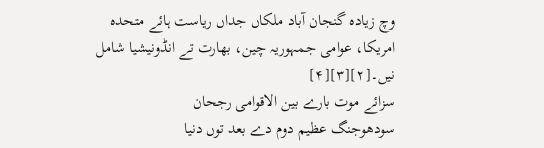وچ زیادہ گنجان آباد ملکاں جداں ریاست ہائے متحدہ امریکا، عوامی جمہوریہ چین، بھارت تے انڈونیشیا شامل نيں۔[۲][۳][۴]
سزائے موت بارے بین الاقوامی رجحان
سودھوجنگ عظیم دوم دے بعد توں دنیا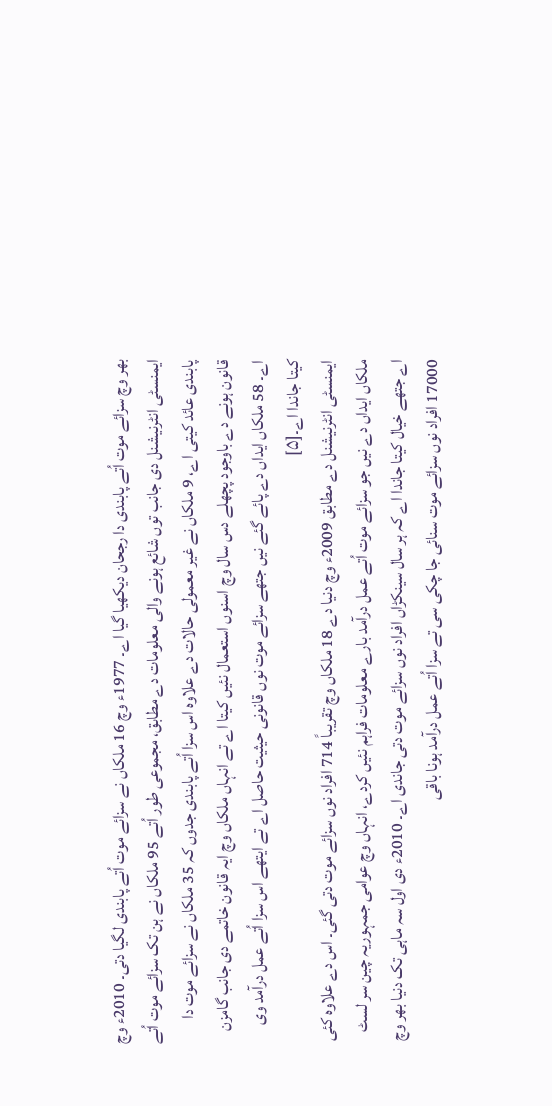بھر وچ سزائے موت اُتے پابندی دا رجحان دیکھیا گیا اے۔ 1977ء وچ 16 ملکاں نے سزائے موت اُتے پابندی لگیا دتی۔ 2010ء وچ ایمنسٹی انٹرنیشنل دی جانب توں شائع ہونے والی معلومات دے مطابق، مجموعی طور اُتے 95 ملکاں نے ہن تک سزائے موت اُتے پابندی عائد کيتی اے، 9 ملکاں نے غیر معمولی حالات دے علاوہ اس سزا اُتے پابندی جدوں کہ 35 ملکاں نے سزائے موت دا قانون ہونے دے باوجود پچھلے دس سال وچ اسنوں استعمال نئيں کيتا اے تے انہاں ملکاں وچ ایہ قانون خاتمے دی جانب گامزن اے۔ 58 ملکاں ایداں دے پائے گئے نيں جتھے سزائے موت نوں قانونی حیثیت حاصل اے تے ایتھے اس سزا اُتے عمل درآمد وی کيتا جاندا اے۔[۵]
ایمنسٹی انٹرنیشنل دے مطابق 2009ء وچ دنیا دے 18 ملکاں وچ تقریباً 714 افراد نوں سزائے موت دتی گئی۔ اس دے علاوہ کئی ملکاں ایداں دے نيں جو سزائے موت اُتے عمل درآمد بارے معلومات فراہم نئيں کردے، انہاں وچ عوامی جمہوریہ چین سر لسٹ اے جتھے خیال کيتا جاندا اے کہ ہر سال سینکڑاں افراد نوں سزائے موت دتی جاندی اے۔ 2010ء دی اول سہ ماہی تک دنیا بھر وچ 17000 افراد نوں سزائے موت سنائی جا چکی سی تے سزا اُتے عمل درآمد ہونا باقی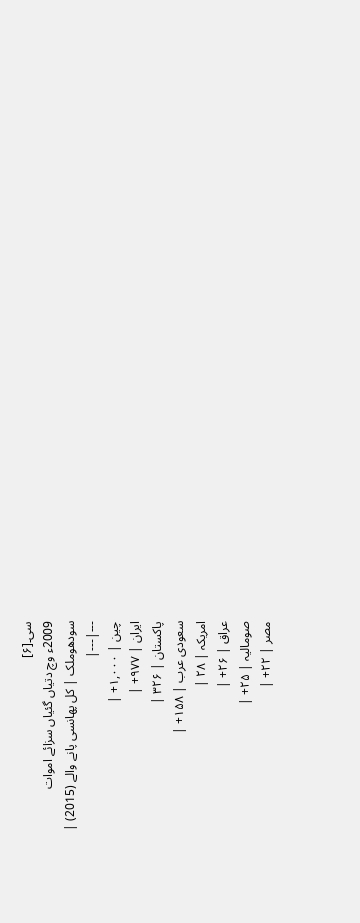سی۔[۶]
2009ء وچ دتیاں گئیاں سزائے اموات
سودھوملک | کل پھانسی پانے والے (2015) |
---|---|
چین | ۱,۰۰۰+ |
ایران | ۹۷۷+ |
پاکستان | ۳۲۶ |
سعودی عرب | ۱۵۸+ |
امریکہ | ۲۸ |
عراق | ۲۶+ |
صومالیہ | ۲۵+ |
مصر | ۲۲+ |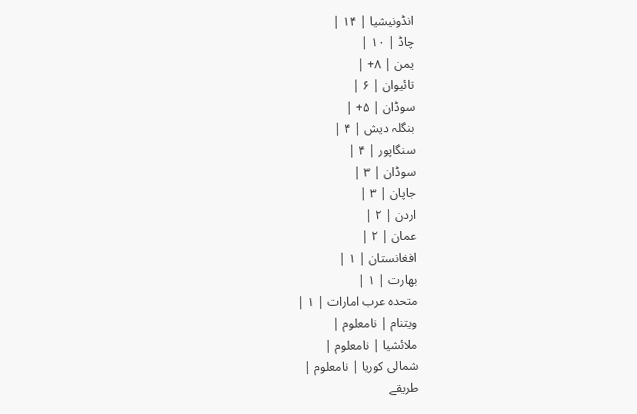انڈونیشیا | ۱۴ |
چاڈ | ۱۰ |
یمن | ۸+ |
تائیوان | ۶ |
سوڈان | ۵+ |
بنگلہ دیش | ۴ |
سنگاپور | ۴ |
سوڈان | ۳ |
جاپان | ۳ |
اردن | ۲ |
عمان | ۲ |
افغانستان | ۱ |
بھارت | ۱ |
متحدہ عرب امارات | ۱ |
ویتنام | نامعلوم |
ملائشیا | نامعلوم |
شمالی کوریا | نامعلوم |
طریقے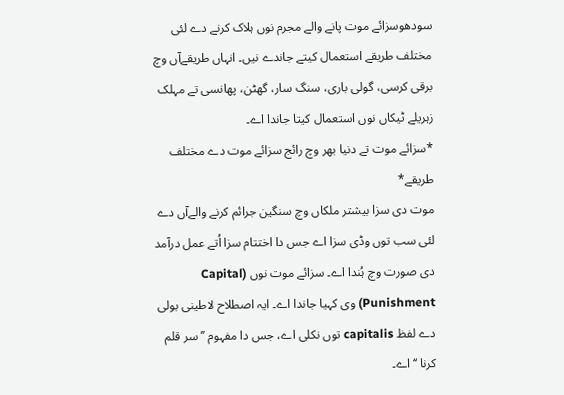سودھوسزائے موت پانے والے مجرم نوں ہلاک کرنے دے لئی مختلف طریقے استعمال کیتے جاندے نيں۔ انہاں طریقےآں وچ برقی کرسی، گولی باری، سنگ سار، گھٹن، پھانسی تے مہلک زہریلے ٹیکاں نوں استعمال کيتا جاندا اے۔
*سزائے موت تے دنیا بھر وچ رائج سزائے موت دے مختلف طریقے*
موت دی سزا بیشتر ملکاں وچ سنگین جرائم کرنے والےآں دے لئی سب توں وڈی سزا اے جس دا اختتام سزا اُتے عمل درآمد دی صورت وچ ہُندا اے۔ سزائے موت نوں (Capital Punishment) وی کہیا جاندا اے۔ ایہ اصطلاح لاطینی بولی دے لفظ capitalis توں نکلی اے، جس دا مفہوم ’’سر قلم کرنا ‘‘ اے۔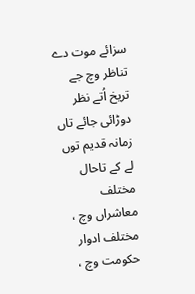سزائے موت دے تناظر وچ جے تریخ اُتے نظر دوڑائی جائے تاں زمانہ قدیم توں لے کے تاحال مختلف معاشراں وچ ، مختلف ادوار حکومت وچ ،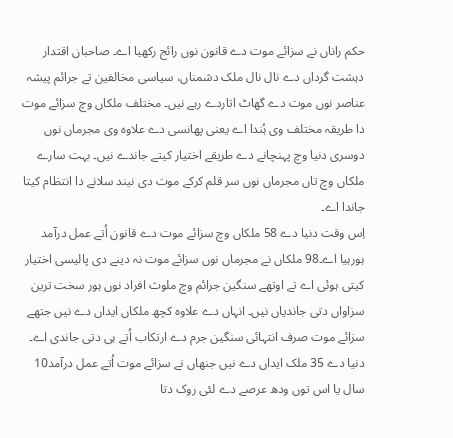حکم راناں نے سزائے موت دے قانون نوں رائج رکھیا اے۔ صاحبان اقتدار دہشت گرداں دے نال نال ملک دشمناں، سیاسی مخالفین تے جرائم پیشہ عناصر نوں موت دے گھاٹ اتاردے رہے نيں۔ مختلف ملکاں وچ سزائے موت دا طریقہ مختلف وی ہُندا اے یعنی پھانسی دے علاوہ وی مجرماں نوں دوسری دنیا وچ پہنچانے دے طریقے اختیار کیتے جاندے نيں۔ بہت سارے ملکاں وچ تاں مجرماں نوں سر قلم کرکے موت دی نیند سلانے دا انتظام کيتا جاندا اے۔
اِس وقت دنیا دے 58 ملکاں وچ سزائے موت دے قانون اُتے عمل درآمد ہورہیا اے۔98 ملکاں نے مجرماں نوں سزائے موت نہ دینے دی پالیسی اختیار کيتی ہوئی اے تے اوتھے سنگین جرائم وچ ملوث افراد نوں ہور سخت ترین سزاواں دتی جاندیاں نيں۔ انہاں دے علاوہ کچھ ملکاں ایداں دے نيں جتھے سزائے موت صرف انتہائی سنگین جرم دے ارتکاب اُتے ہی دتی جاندی اے۔ دنیا دے 35 ملک ایداں دے نيں جنھاں نے سزائے موت اُتے عمل درآمد10 سال یا اس توں ودھ عرصے دے لئی روک دتا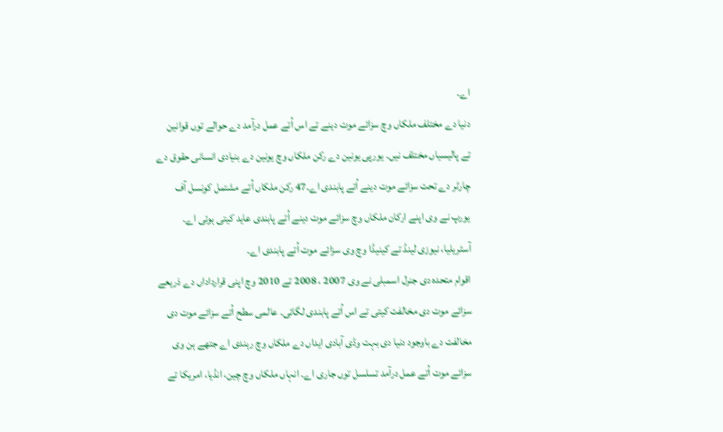اے۔
دنیا دے مختلف ملکاں وچ سزائے موت دینے تے اس اُتے عمل درآمد دے حوالے توں قوانین تے پالیسیاں مختلف نيں۔ یورپی یونین دے رکن ملکاں وچ یونین دے بنیادی انسانی حقوق دے چارٹر دے تحت سزائے موت دینے اُتے پابندی اے۔47 رکن ملکاں اُتے مشتمل کونسل آف یورپ نے وی اپنے ارکان ملکاں وچ سزائے موت دینے اُتے پابندی عاید کيتی ہوئی اے۔ آسٹریلیا، نیوزی لینڈ تے کینیڈا وچ وی سزائے موت اُتے پابندی اے۔
اقوام متحدہ دی جنرل اسمبلی نے وی 2007 ، 2008 تے 2010 وچ اپنی قرارداداں دے ذریعے سزائے موت دی مخالفت کيتی تے اس اُتے پابندی لگائی۔ عالمی سطح اُتے سزائے موت دی مخالفت دے باوجود دنیا دی بہت وڈی آبادی ایداں دے ملکاں وچ رہندی اے جتھے ہن وی سزائے موت اُتے عمل درآمد تسلسل توں جاری اے۔ انہاں ملکاں وچ چین، انڈیا، امریکا تے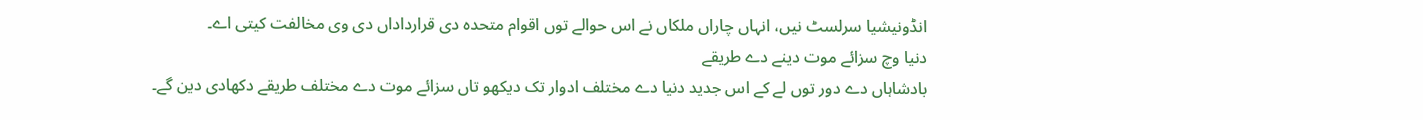انڈونیشیا سرلسٹ نيں، انہاں چاراں ملکاں نے اس حوالے توں اقوام متحدہ دی قرارداداں دی وی مخالفت کيتی اے۔
دنیا وچ سزائے موت دینے دے طریقے
بادشاہاں دے دور توں لے کے اس جدید دنیا دے مختلف ادوار تک دیکھو تاں سزائے موت دے مختلف طریقے دکھادی دین گے۔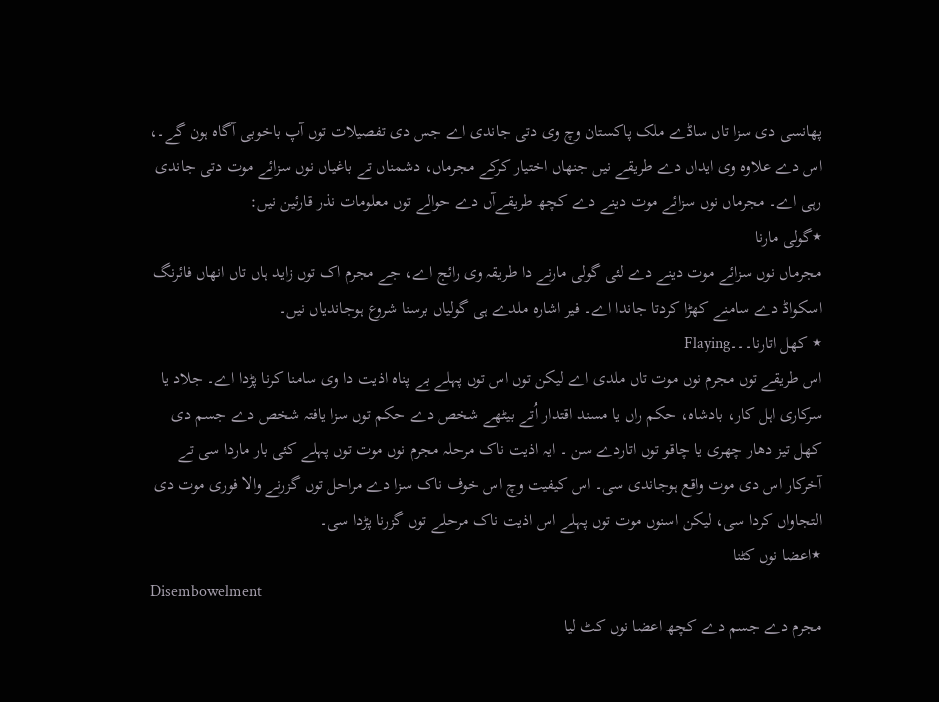پھانسی دی سزا تاں ساڈے ملک پاکستان وچ وی دتی جاندی اے جس دی تفصیلات توں آپ باخوبی آگاہ ہون گے۔، اس دے علاوہ وی ایداں دے طریقے نيں جنھاں اختیار کرکے مجرماں، دشمناں تے باغیاں نوں سزائے موت دتی جاندی رہی اے۔ مجرماں نوں سزائے موت دینے دے کچھ طریقےآں دے حوالے توں معلومات نذر قارئین نيں:
٭گولی مارنا
مجرماں نوں سزائے موت دینے دے لئی گولی مارنے دا طریقہ وی رائج اے، جے مجرم اک توں زاید ہاں تاں انھاں فائرنگ اسکواڈ دے سامنے کھڑا کردتا جاندا اے۔ فیر اشارہ ملدے ہی گولیاں برسنا شروع ہوجاندیاں نيں۔
٭ کھل اتارنا۔۔۔Flaying
اس طریقے توں مجرم نوں موت تاں ملدی اے لیکن توں اس توں پہلے بے پناہ اذیت دا وی سامنا کرنا پڑدا اے۔ جلاد یا سرکاری اہل کار، بادشاہ، حکم راں یا مسند اقتدار اُتے بیٹھے شخص دے حکم توں سزا یافتہ شخص دے جسم دی کھل تیز دھار چھری یا چاقو توں اتاردے سن ۔ ایہ اذیت ناک مرحلہ مجرم نوں موت توں پہلے کئی بار ماردا سی تے آخرکار اس دی موت واقع ہوجاندی سی۔ اس کیفیت وچ اس خوف ناک سزا دے مراحل توں گزرنے والا فوری موت دی التجاواں کردا سی، لیکن اسنوں موت توں پہلے اس اذیت ناک مرحلے توں گزرنا پڑدا سی۔
٭اعضا نوں کٹنا
Disembowelment
مجرم دے جسم دے کچھ اعضا نوں کٹ لیا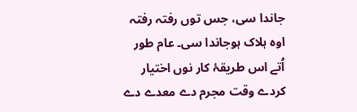جاندا سی، جس توں رفتہ رفتہ اوہ ہلاک ہوجاندا سی۔ عام طور اُتے اس طریقۂ کار نوں اختیار کردے وقت مجرم دے معدے دے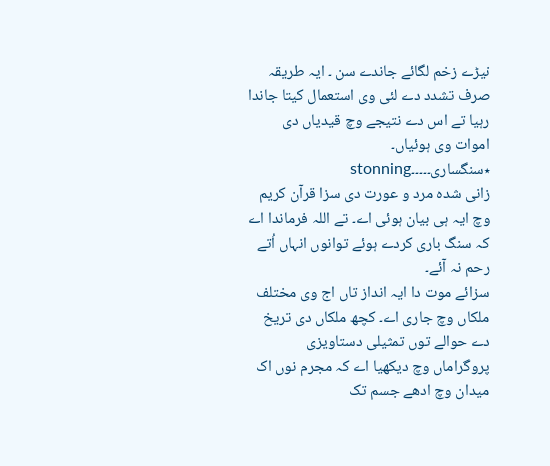نیڑے زخم لگائے جاندے سن ۔ ایہ طریقہ صرف تشدد دے لئی وی استعمال کيتا جاندا رہیا تے اس دے نتیجے وچ قیدیاں دی اموات وی ہوئیاں۔
٭سنگساری۔۔۔۔۔stonning
زانی شدہ مرد و عورت دی سزا قرآن کریم وچ ایہ ہی بیان ہوئی اے۔ تے اللہ فرماندا اے کہ سنگ باری کردے ہوئے توانوں انہاں اُتے رحم نہ آئے۔
سزائے موت دا ایہ انداز تاں اج وی مختلف ملکاں وچ جاری اے۔ کچھ ملکاں دی تریخ دے حوالے توں تمثیلی دستاویزی پروگراماں وچ دیکھیا اے کہ مجرم نوں اک میدان وچ ادھے جسم تک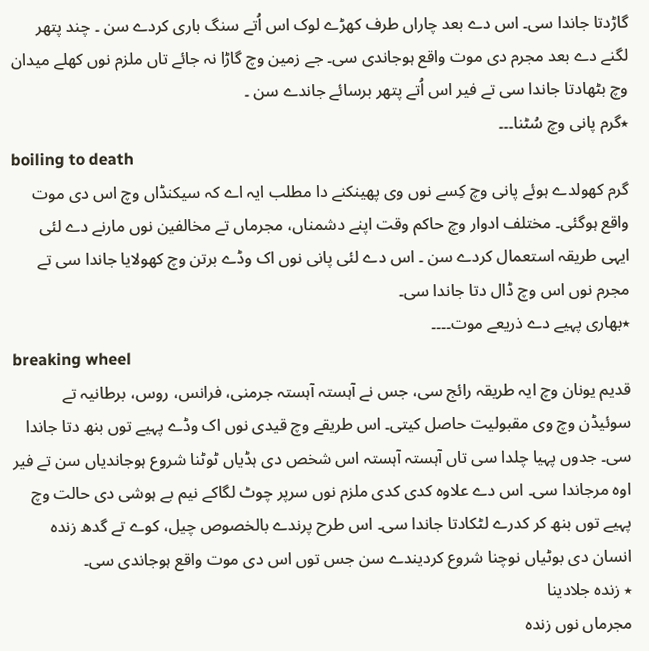گاڑدتا جاندا سی۔ اس دے بعد چاراں طرف کھڑے لوک اس اُتے سنگ باری کردے سن ۔ چند پتھر لگنے دے بعد مجرم دی موت واقع ہوجاندی سی۔ جے زمین وچ گاڑا نہ جائے تاں ملزم نوں کھلے میدان وچ بٹھادتا جاندا سی تے فیر اس اُتے پتھر برسائے جاندے سن ۔
٭گرم پانی وچ سُٹنا۔۔۔
boiling to death
گرم کھولدے ہوئے پانی وچ کِسے نوں وی پھینکنے دا مطلب ایہ اے کہ سیکنڈاں وچ اس دی موت واقع ہوگئی۔ مختلف ادوار وچ حاکم وقت اپنے دشمناں، مجرماں تے مخالفین نوں مارنے دے لئی ایہی طریقہ استعمال کردے سن ۔ اس دے لئی پانی نوں اک وڈے برتن وچ کھولایا جاندا سی تے مجرم نوں اس وچ ڈال دتا جاندا سی۔
٭بھاری پہیے دے ذریعے موت۔۔۔۔
breaking wheel
قدیم یونان وچ ایہ طریقہ رائج سی، جس نے آہستہ آہستہ جرمنی، فرانس، روس، برطانیہ تے سوئیڈن وچ وی مقبولیت حاصل کيتی۔ اس طریقے وچ قیدی نوں اک وڈے پہیے توں بنھ دتا جاندا سی۔ جدوں پہیا چلدا سی تاں آہستہ آہستہ اس شخص دی ہڈیاں ٹوٹنا شروع ہوجاندیاں سن تے فیر اوہ مرجاندا سی۔ اس دے علاوہ کدی کدی ملزم نوں سرپر چوٹ لگاکے نیم بے ہوشی دی حالت وچ پہیے توں بنھ کر کدرے لٹکادتا جاندا سی۔ اس طرح پرندے بالخصوص چیل، کوے تے گدھ زندہ انسان دی بوٹیاں نوچنا شروع کردیندے سن جس توں اس دی موت واقع ہوجاندی سی۔
٭ زندہ جلادینا
مجرماں نوں زندہ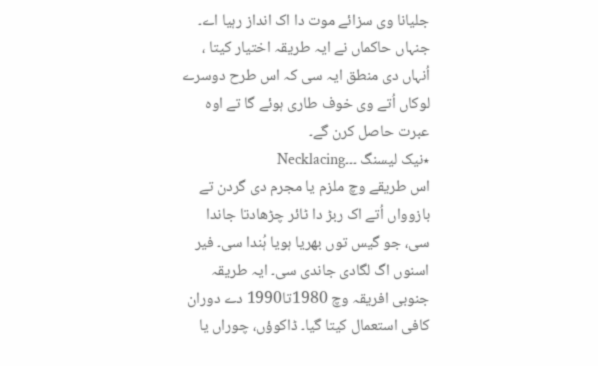جلیانا وی سزائے موت دا اک انداز رہیا اے۔ جنہاں حاکماں نے ایہ طریقہ اختیار کيتا ، اُنہاں دی منطق ایہ سی کہ اس طرح دوسرے لوکاں اُتے وی خوف طاری ہوئے گا تے اوہ عبرت حاصل کرن گے۔
٭نیک لیسنگ ۔۔۔Necklacing
اس طریقے وچ ملزم یا مجرم دی گردن تے بازوواں اُتے اک ربڑ دا ٹائر چڑھادتا جاندا سی، جو گیس توں بھریا ہويا ہُندا سی۔ فیر اسنوں اگ لگادی جاندی سی۔ ایہ طریقہ جنوبی افریقہ وچ 1980تا1990 دے دوران کافی استعمال کيتا گیا۔ ڈاکوؤں، چوراں یا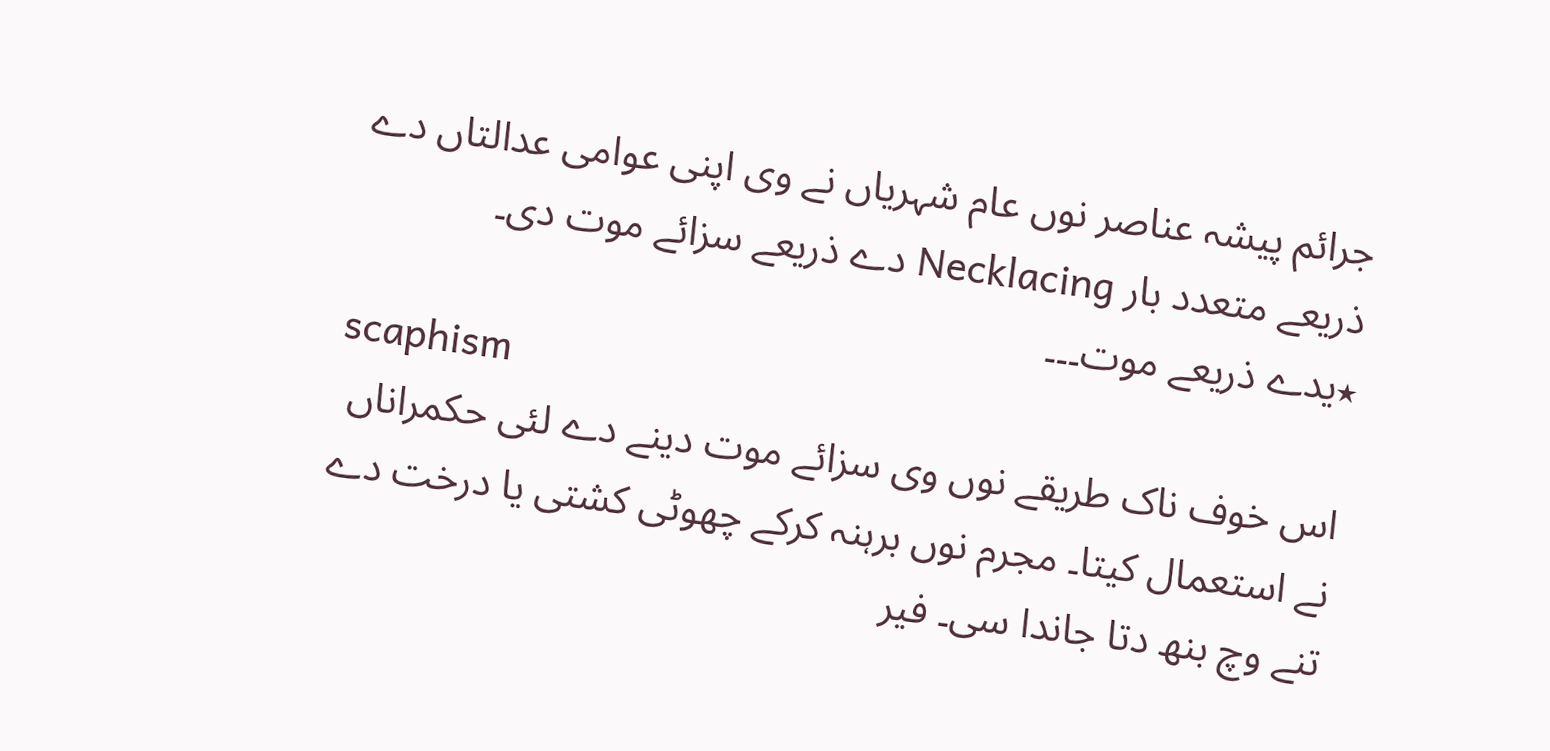جرائم پیشہ عناصر نوں عام شہریاں نے وی اپنی عوامی عدالتاں دے ذریعے متعدد بار Necklacing دے ذریعے سزائے موت دی۔
٭یدے ذریعے موت۔۔۔
scaphism
اس خوف ناک طریقے نوں وی سزائے موت دینے دے لئی حکمراناں نے استعمال کيتا۔ مجرم نوں برہنہ کرکے چھوٹی کشتی یا درخت دے تنے وچ بنھ دتا جاندا سی۔ فیر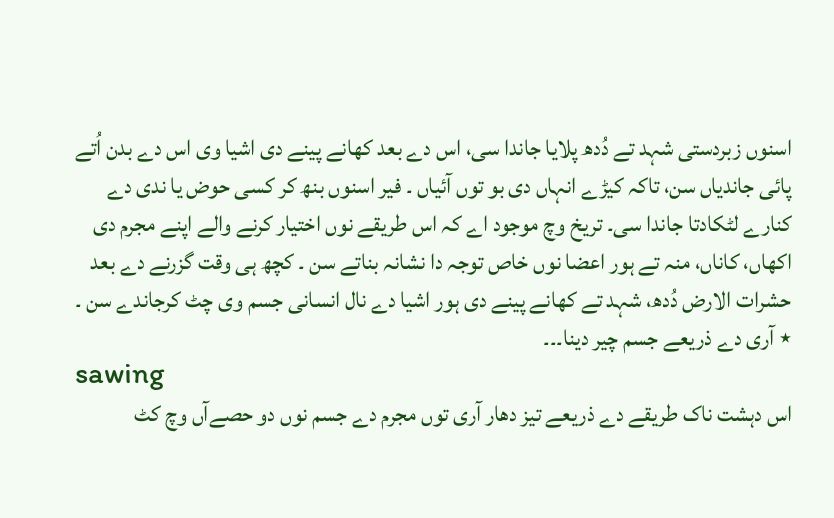اسنوں زبردستی شہد تے دُدھ پلایا جاندا سی، اس دے بعد کھانے پینے دی اشیا وی اس دے بدن اُتے پائی جاندیاں سن، تاکہ کیڑے انہاں دی بو توں آئیاں ۔ فیر اسنوں بنھ کر کسی حوض یا ندی دے کنارے لٹکادتا جاندا سی۔ تریخ وچ موجود اے کہ اس طریقے نوں اختیار کرنے والے اپنے مجرم دی اکھاں، کاناں، منہ تے ہور اعضا نوں خاص توجہ دا نشانہ بناتے سن ۔ کچھ ہی وقت گزرنے دے بعد حشرات الارض دُدھ، شہد تے کھانے پینے دی ہور اشیا دے نال انسانی جسم وی چٹ کرجاندے سن ۔
٭ آری دے ذریعے جسم چیر دینا۔۔۔
sawing
اس دہشت ناک طریقے دے ذریعے تیز دھار آری توں مجرم دے جسم نوں دو حصےآں وچ کٹ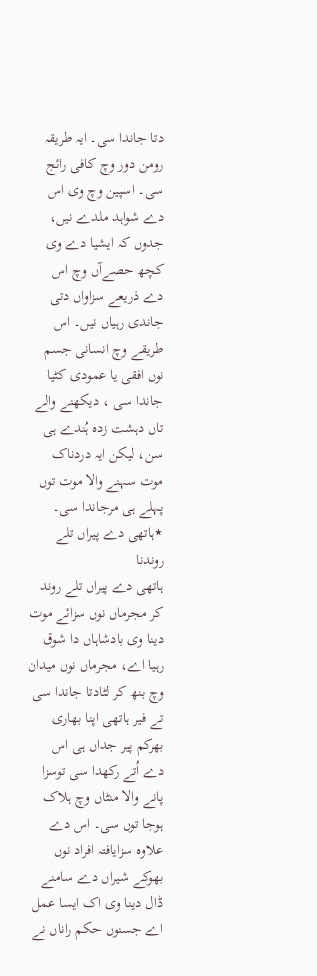دتا جاندا سی۔ ایہ طریقہ رومن دور وچ کافی رائج سی۔ اسپین وچ وی اس دے شواہد ملدے نيں، جدوں کہ ایشیا دے وی کچھ حصےآں وچ اس دے ذریعے سزاواں دتی جاندی رہیاں نيں۔ اس طریقے وچ انسانی جسم نوں افقی یا عمودی کٹیا جاندا سی ، دیکھنے والے تاں دہشت زدہ ہُندے ہی سن، لیکن ایہ دردناک موت سہنے والا موت توں پہلے ہی مرجاندا سی۔
٭ہاتھی دے پیراں تلے روندنا
ہاتھی دے پیراں تلے روند کر مجرماں نوں سزائے موت دینا وی بادشاہاں دا شوق رہیا اے، مجرماں نوں میدان وچ بنھ کر لٹادتا جاندا سی تے فیر ہاتھی اپنا بھاری بھرکم پیر جداں ہی اس دے اُتے رکھدا سی توسزا پانے والا منٹاں وچ ہلاک ہوجا توں سی۔ اس دے علاوہ سزایافتہ افراد نوں بھوکے شیراں دے سامنے ڈال دینا وی اک ایسا عمل اے جسنوں حکم راناں نے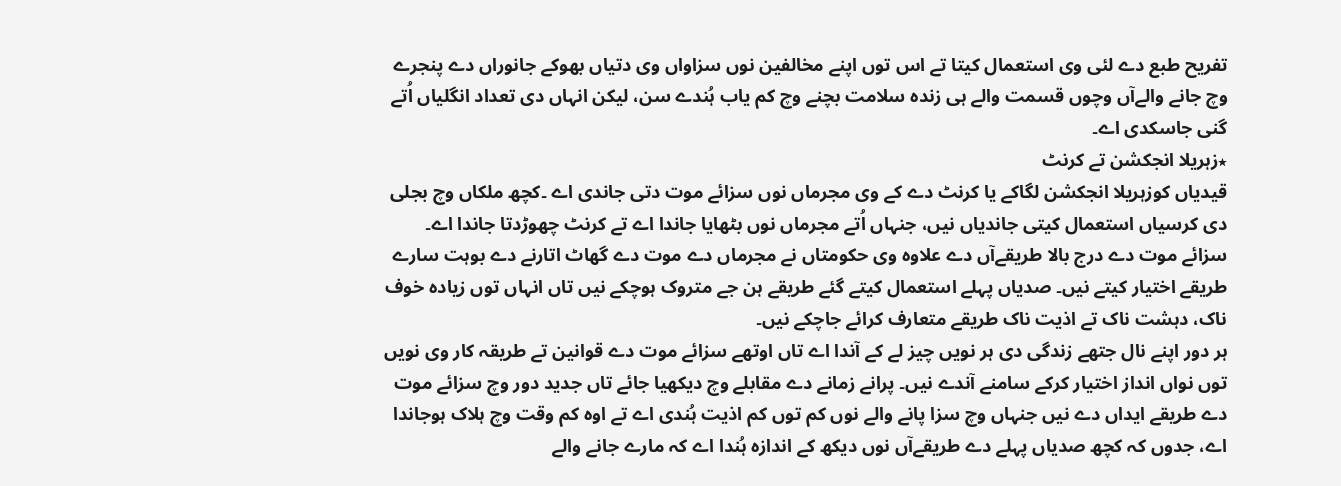تفریح طبع دے لئی وی استعمال کيتا تے اس توں اپنے مخالفین نوں سزاواں وی دتیاں بھوکے جانوراں دے پنجرے وچ جانے والےآں وچوں قسمت والے ہی زندہ سلامت بچنے وچ کم یاب ہُندے سن، لیکن انہاں دی تعداد انگلیاں اُتے گنی جاسکدی اے۔
٭زہریلا انجکشن تے کرنٹ
قیدیاں کوزہریلا انجکشن لگاکے یا کرنٹ دے کے وی مجرماں نوں سزائے موت دتی جاندی اے ۔کچھ ملکاں وچ بجلی دی کرسیاں استعمال کیتی جاندیاں نيں، جنہاں اُتے مجرماں نوں بٹھایا جاندا اے تے کرنٹ چھوڑدتا جاندا اے۔
سزائے موت دے درج بالا طریقےآں دے علاوہ وی حکومتاں نے مجرماں دے موت دے گھاٹ اتارنے دے بوہت سارے طریقے اختیار کیتے نيں۔ صدیاں پہلے استعمال کیتے گئے طریقے ہن جے متروک ہوچکے نيں تاں انہاں توں زیادہ خوف ناک، دہشت ناک تے اذیت ناک طریقے متعارف کرائے جاچکے نيں۔
ہر دور اپنے نال جتھے زندگی دی ہر نويں چیز لے کے آندا اے تاں اوتھے سزائے موت دے قوانین تے طریقہ کار وی نويں توں نواں انداز اختیار کرکے سامنے آندے نيں۔ پرانے زمانے دے مقابلے وچ دیکھیا جائے تاں جدید دور وچ سزائے موت دے طریقے ایداں دے نيں جنہاں وچ سزا پانے والے نوں کم توں کم اذیت ہُندی اے تے اوہ کم وقت وچ ہلاک ہوجاندا اے، جدوں کہ کچھ صدیاں پہلے دے طریقےآں نوں دیکھ کے اندازہ ہُندا اے کہ مارے جانے والے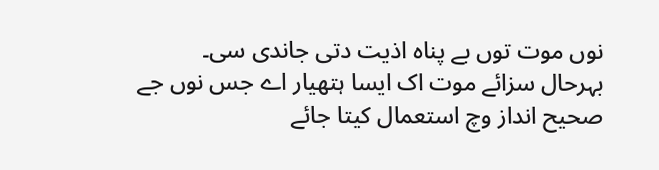نوں موت توں بے پناہ اذیت دتی جاندی سی۔
بہرحال سزائے موت اک ایسا ہتھیار اے جس نوں جے صحیح انداز وچ استعمال کيتا جائے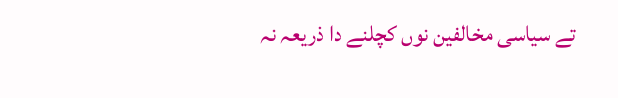تے سیاسی مخالفین نوں کچلنے دا ذریعہ نہ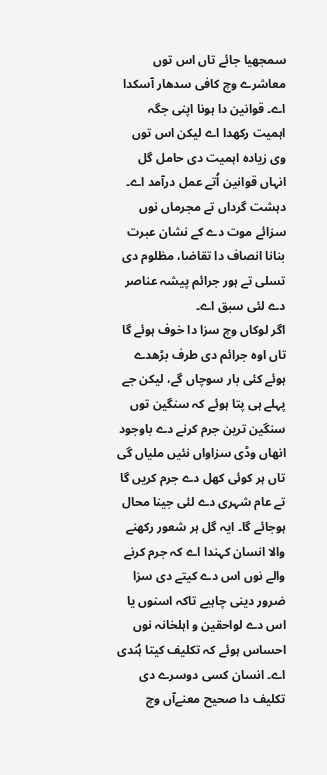سمجھیا جائے تاں اس توں معاشرے وچ کافی سدھار آسکدا اے۔ قوانین دا ہونا اپنی جگہ اہمیت رکھدا اے لیکن اس توں وی زیادہ اہمیت دی حامل گل انہاں قوانین اُتے عمل درآمد اے۔ دہشت گرداں تے مجرماں نوں سزائے موت دے کے نشان عبرت بنانا انصاف دا تقاضا، مظلوم دی تسلی تے ہور جرائم پیشہ عناصر دے لئی سبق اے۔
اگر لوکاں وچ سزا دا خوف ہوئے گا تاں اوہ جرائم دی طرف بڑھدے ہوئے کئی بار سوچاں گے، لیکن جے پہلے ہی پتا ہوئے کہ سنگین توں سنگین ترین جرم کرنے دے باوجود انھاں وڈی سزاواں نئيں ملیاں گی تاں ہر کوئی کھل دے جرم کريں گا تے عام شہری دے لئی جینا محال ہوجائے گا۔ ایہ گل ہر شعور رکھنے والا انسان کہندا اے کہ جرم کرنے والے نوں اس دے کیتے دی سزا ضرور دینی چاہیے تاکہ اسنوں یا اس دے لواحقین و اہلخانہ نوں احساس ہوئے کہ تکلیف کيتا ہُندی اے۔ انسان کسی دوسرے دی تکلیف دا صحیح معنےآں وچ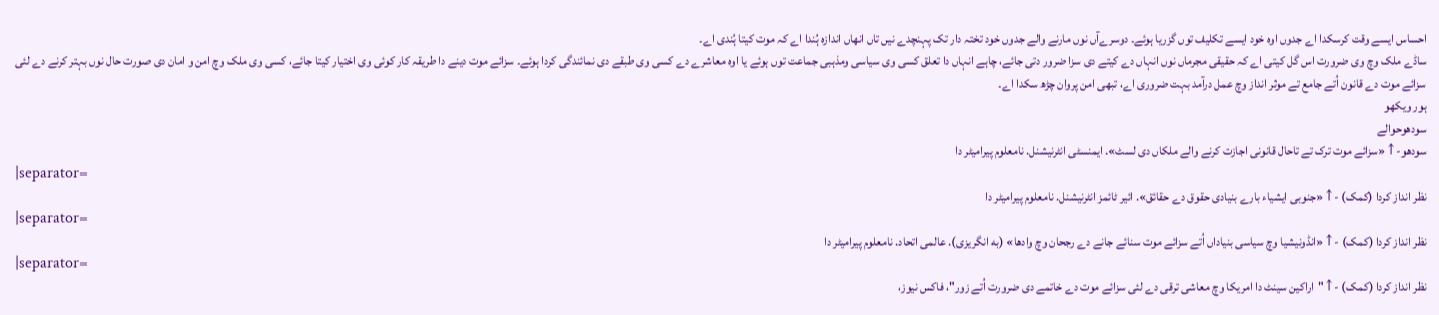احساس ايسے وقت کرسکدا اے جدوں اوہ خود ايسے تکلیف توں گزریا ہوئے۔ دوسرےآں نوں مارنے والے جدوں خود تختہ دار تک پہنچدے نيں تاں انھاں اندازہ ہُندا اے کہ موت کيتا ہُندی اے۔
ساڈے ملک وچ وی ضرورت اس گل کيتی اے کہ حقیقی مجرماں نوں انہاں دے کیتے دی سزا ضرور دتی جائے، چاہے انہاں دا تعلق کسی وی سیاسی ومذہبی جماعت توں ہوئے یا اوہ معاشرے دے کسی وی طبقے دی نمائندگی کردا ہوئے۔ سزائے موت دینے دا طریقہ کار کوئی وی اختیار کيتا جائے، کسی وی ملک وچ امن و امان دی صورت حال نوں بہتر کرنے دے لئی سزائے موت دے قانون اُتے جامع تے موثر انداز وچ عمل درآمد بہت ضروری اے، تبھی امن پروان چڑھ سکدا اے۔
ہور ویکھو
سودھوحوالے
سودھو- ↑ «سزائے موت ترک تے تاحال قانونی اجازت کرنے والے ملکاں دی لسٹ». ایمنسٹی انٹرنیشنل. نامعلوم پیرامیٹر دا
|separator=
نظر انداز کردا (کمک) - ↑ «جنوبی ایشیاء بارے بنیادی حقوق دے حقائق». ائیر ٹائمز انٹرنیشنل. نامعلوم پیرامیٹر دا
|separator=
نظر انداز کردا (کمک) - ↑ «انڈونیشیا وچ سیاسی بنیاداں اُتے سزائے موت سنائے جانے دے رجحان وچ وادھا» (به انگریزی). عالمی اتحاد. نامعلوم پیرامیٹر دا
|separator=
نظر انداز کردا (کمک) - ↑ "اراکین سینٹ دا امریکا وچ معاشی ترقی دے لئی سزائے موت دے خاتمے دی ضرورت اُتے زور"، فاکس نیوز،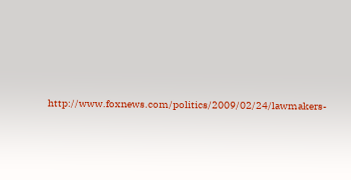http://www.foxnews.com/politics/2009/02/24/lawmakers-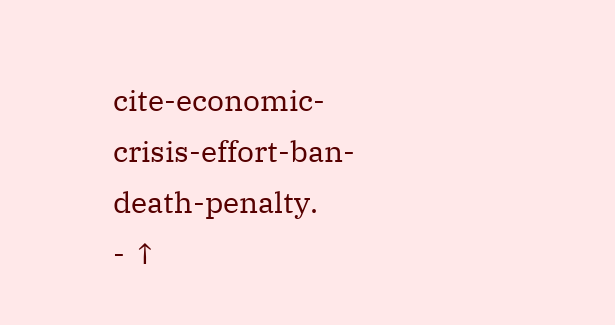cite-economic-crisis-effort-ban-death-penalty.
- ↑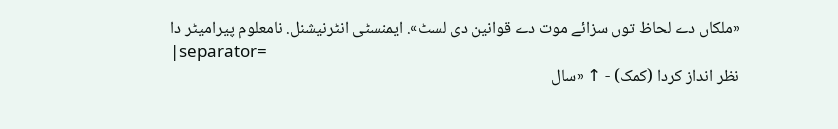«ملکاں دے لحاظ توں سزائے موت دے قوانین دی لسٹ». ایمنسٹی انٹرنیشنل. نامعلوم پیرامیٹر دا
|separator=
نظر انداز کردا (کمک) - ↑ «سال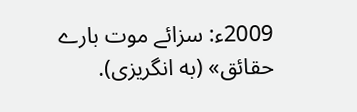2009ء: سزائے موت بارے حقائق» (به انگریزی).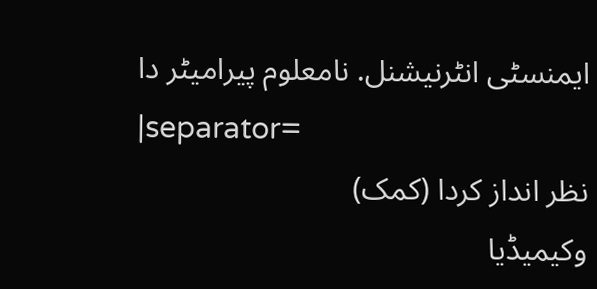ایمنسٹی انٹرنیشنل. نامعلوم پیرامیٹر دا
|separator=
نظر انداز کردا (کمک)
وکیمیڈیا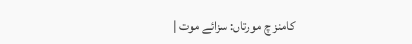کامنز چ مورتاں: سزائے موت |